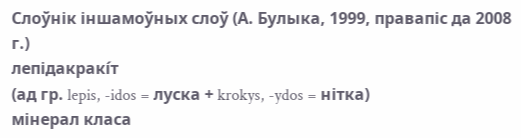Слоўнік іншамоўных слоў (А. Булыка, 1999, правапіс да 2008 г.)
лепідакракі́т
(ад гр. lepis, -idos = луска + krokys, -ydos = нітка)
мінерал класа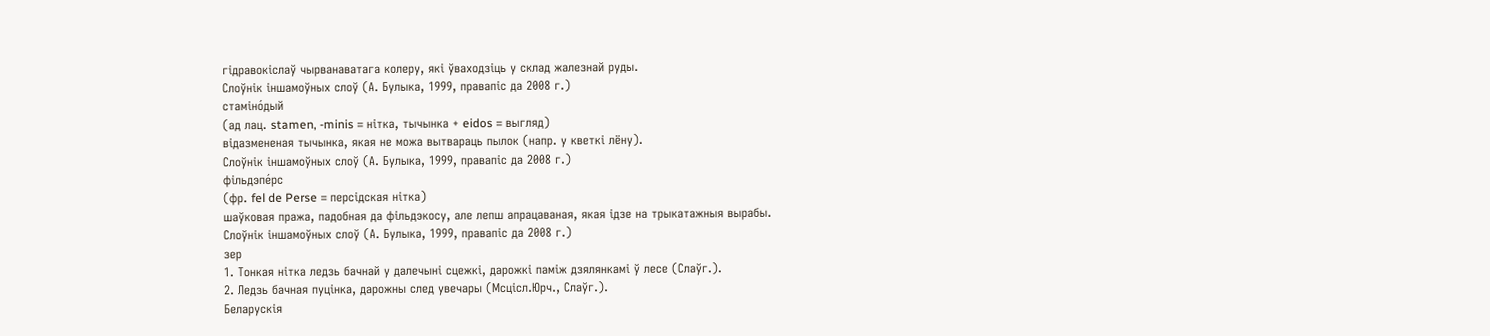гідравокіслаў чырванаватага колеру, які ўваходзіць у склад жалезнай руды.
Слоўнік іншамоўных слоў (А. Булыка, 1999, правапіс да 2008 г.)
стаміно́дый
(ад лац. stamen, -minis = нітка, тычынка + eidos = выгляд)
відазмененая тычынка, якая не можа вытвараць пылок (напр. у кветкі лёну).
Слоўнік іншамоўных слоў (А. Булыка, 1999, правапіс да 2008 г.)
фільдэпе́рс
(фр. fel de Perse = персідская нітка)
шаўковая пража, падобная да фільдэкосу, але лепш апрацаваная, якая ідзе на трыкатажныя вырабы.
Слоўнік іншамоўных слоў (А. Булыка, 1999, правапіс да 2008 г.)
зер
1. Тонкая нітка ледзь бачнай у далечыні сцежкі, дарожкі паміж дзялянкамі ў лесе (Слаўг.).
2. Ледзь бачная пуцінка, дарожны след увечары (Мсцісл.Юрч., Слаўг.).
Беларускія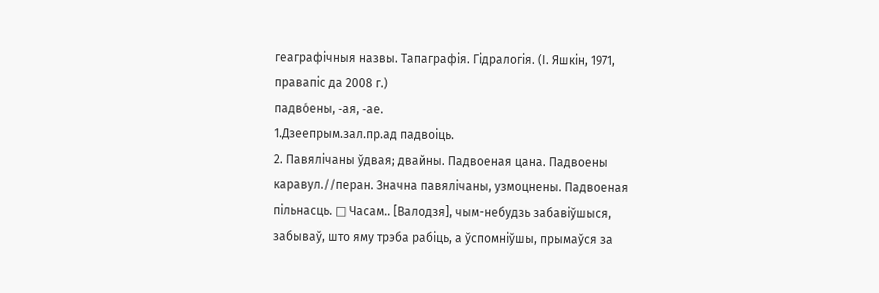геаграфічныя назвы. Тапаграфія. Гідралогія. (І. Яшкін, 1971, правапіс да 2008 г.)
падво́ены, ‑ая, ‑ае.
1.Дзеепрым.зал.пр.ад падвоіць.
2. Павялічаны ўдвая; двайны. Падвоеная цана. Падвоены каравул.//перан. Значна павялічаны, узмоцнены. Падвоеная пільнасць. □ Часам.. [Валодзя], чым-небудзь забавіўшыся, забываў, што яму трэба рабіць, а ўспомніўшы, прымаўся за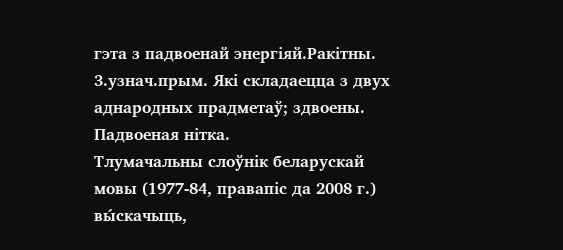гэта з падвоенай энергіяй.Ракітны.
3.узнач.прым. Які складаецца з двух аднародных прадметаў; здвоены. Падвоеная нітка.
Тлумачальны слоўнік беларускай мовы (1977-84, правапіс да 2008 г.)
вы́скачыць,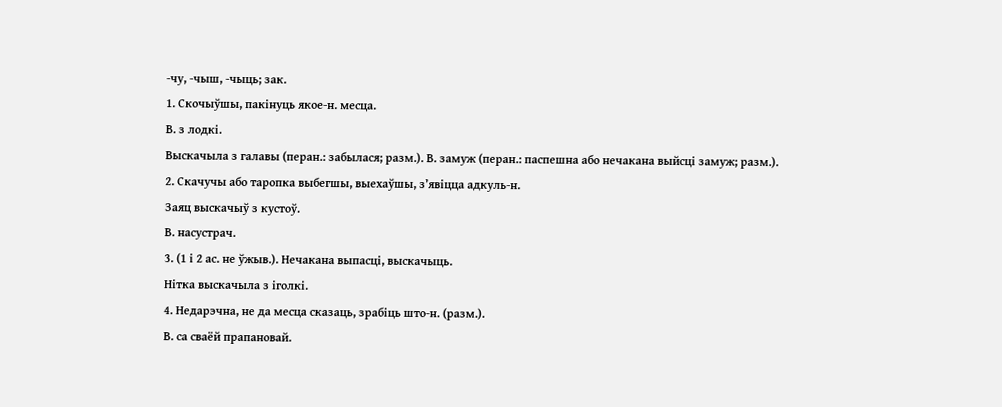-чу, -чыш, -чыць; зак.
1. Скочыўшы, пакінуць якое-н. месца.
В. з лодкі.
Выскачыла з галавы (перан.: забылася; разм.). В. замуж (перан.: паспешна або нечакана выйсці замуж; разм.).
2. Скачучы або таропка выбегшы, выехаўшы, з’явіцца адкуль-н.
Заяц выскачыў з кустоў.
В. насустрач.
3. (1 і 2 ас. не ўжыв.). Нечакана выпасці, выскачыць.
Нітка выскачыла з іголкі.
4. Недарэчна, не да месца сказаць, зрабіць што-н. (разм.).
В. са сваёй прапановай.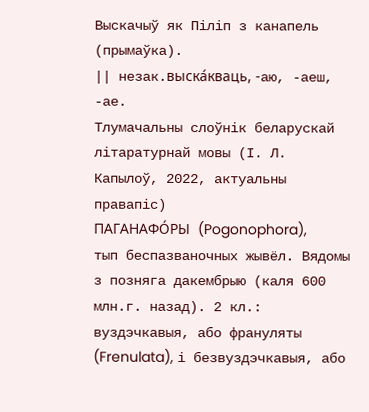Выскачыў як Піліп з канапель (прымаўка).
|| незак.выска́кваць, -аю, -аеш, -ае.
Тлумачальны слоўнік беларускай літаратурнай мовы (І. Л. Капылоў, 2022, актуальны правапіс)
ПАГАНАФО́РЫ (Pogonophora),
тып беспазваночных жывёл. Вядомы з позняга дакембрыю (каля 600 млн.г. назад). 2 кл.: вуздэчкавыя, або франуляты (Frenulata), і безвуздэчкавыя, або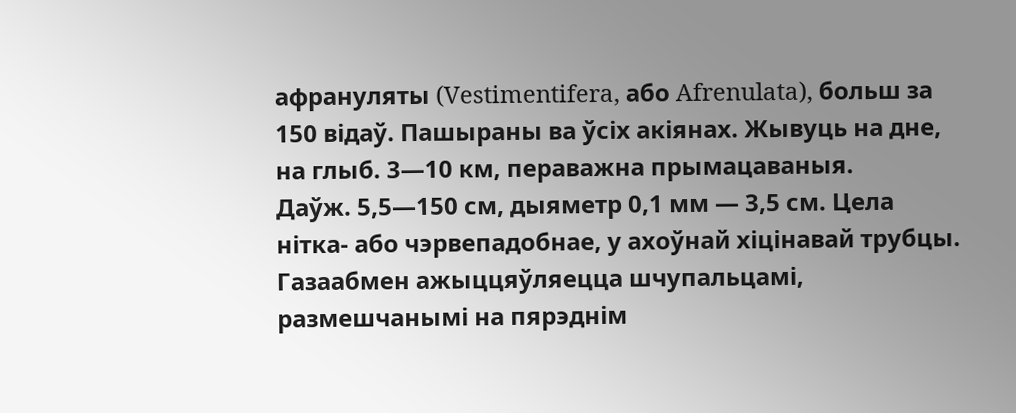афрануляты (Vestimentifera, або Afrenulata), больш за 150 відаў. Пашыраны ва ўсіх акіянах. Жывуць на дне, на глыб. 3—10 км, пераважна прымацаваныя.
Даўж. 5,5—150 см, дыяметр 0,1 мм — 3,5 см. Цела нітка- або чэрвепадобнае, у ахоўнай хіцінавай трубцы. Газаабмен ажыццяўляецца шчупальцамі, размешчанымі на пярэднім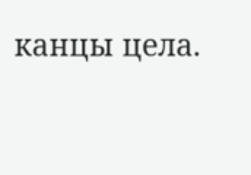канцы цела.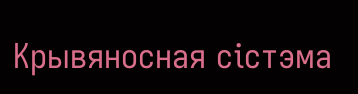Крывяносная сістэма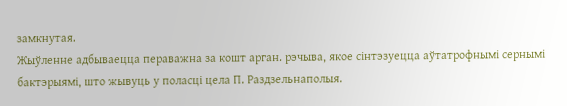замкнутая.
Жыўленне адбываецца пераважна за кошт арган. рэчыва, якое сінтэзуецца аўтатрофнымі сернымі бактэрыямі, што жывуць у поласці цела П. Раздзельнаполыя.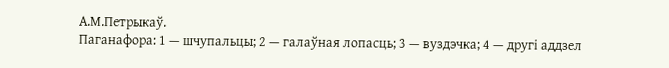А.М.Петрыкаў.
Паганафора: 1 — шчупальцы; 2 — галаўная лопасць; 3 — вуздэчка; 4 — другі аддзел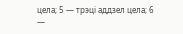цела; 5 — трэці аддзел цела; 6 —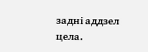задні аддзел цела.